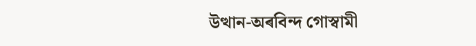উত্থান-অৰবিন্দ গোস্বামী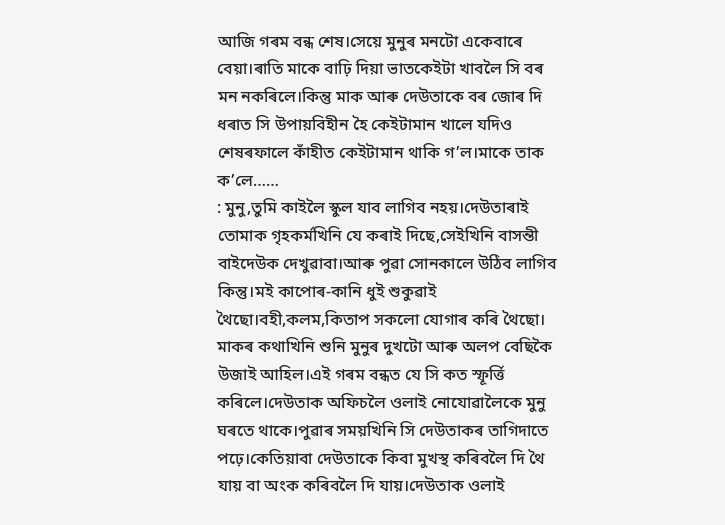আজি গৰম বন্ধ শেষ।সেয়ে মুনুৰ মনটো একেবাৰে বেয়া।ৰাতি মাকে বাঢ়ি দিয়া ভাতকেইটা খাবলৈ সি বৰ মন নকৰিলে।কিন্তু মাক আৰু দেউতাকে বৰ জোৰ দি ধৰাত সি উপায়বিহীন হৈ কেইটামান খালে যদিও শেষৰফালে কাঁহীত কেইটামান থাকি গ’ল।মাকে তাক ক’লে……
: মুনু,তুমি কাইলৈ স্কুল যাব লাগিব নহয়।দেউতাৰাই তোমাক গৃহকৰ্মখিনি যে কৰাই দিছে,সেইখিনি বাসন্তী বাইদেউক দেখুৱাবা।আৰু পুৱা সোনকালে উঠিব লাগিব কিন্তু।মই কাপোৰ-কানি ধুই শুকুৱাই থৈছো।বহী,কলম,কিতাপ সকলো যোগাৰ কৰি থৈছো।
মাকৰ কথাখিনি শুনি মুনুৰ দুখটো আৰু অলপ বেছিকৈ উজাই আহিল।এই গৰম বন্ধত যে সি কত স্ফূৰ্ত্তি কৰিলে।দেউতাক অফিচলৈ ওলাই নোযোৱালৈকে মুনু ঘৰতে থাকে।পুৱাৰ সময়খিনি সি দেউতাকৰ তাগিদাতে পঢ়ে।কেতিয়াবা দেউতাকে কিবা মুখস্থ কৰিবলৈ দি থৈ যায় বা অংক কৰিবলৈ দি যায়।দেউতাক ওলাই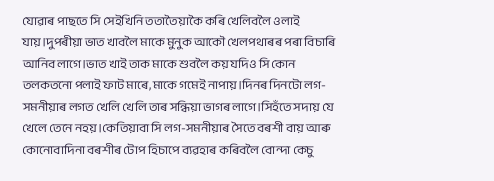যোৱাৰ পাছতে সি সেইখিনি ততাতৈয়াকৈ কৰি খেলিবলৈ ওলাই যায়।দুপৰীয়া ভাত খাবলৈ মাকে মুনুক আকৌ খেলপথাৰৰ পৰা বিচাৰি আনিব লাগে।ভাত খাই তাক মাকে শুবলৈ কয় যদিও সি কোন তলকতনো পলাই ফাট মাৰে,মাকে গমেই নাপায়।দিনৰ দিনটো লগ-সমনীয়াৰ লগত খেলি খেলি তাৰ সন্ধিয়া ভাগৰ লাগে।সিহঁতে সদায় যে খেলে তেনে নহয়।কেতিয়াবা সি লগ-সমনীয়াৰ সৈতে বৰশী বায় আৰু কোনোবাদিনা বৰশীৰ টোপ হিচাপে ব্যৱহাৰ কৰিবলৈ বোন্দা কেচু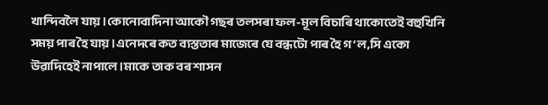খান্দিবলৈ যায়।কোনোবাদিনা আকৌ গছৰ তলসৰা ফল-মূল বিচাৰি থাকোতেই বহুখিনি সময় পাৰ হৈ যায়।এনেদৰে কত ব্যস্ততাৰ মাজেৰে যে বন্ধটো পাৰ হৈ গ’ল,সি একো উৱাদিহেই নাপালে।মাকে তাক বৰ শাসন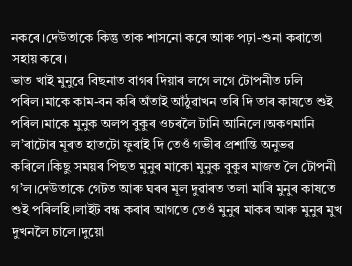নকৰে।দেউতাকে কিন্তু তাক শাসনো কৰে আৰু পঢ়া-শুনা কৰাতো সহায় কৰে।
ভাত খাই মুনুৱে বিছনাত বাগৰ দিয়াৰ লগে লগে টোপনীত ঢলি পৰিল।মাকে কাম-বন কৰি অঁতাই আঁঠুৱাখন তৰি দি তাৰ কাষতে শুই পৰিল।মাকে মুনুক অলপ বুকুৰ ওচৰলৈ টানি আনিলে।অকণমানি ল’ৰাটোৰ মূৰত হাতটো ফুৰাই দি তেওঁ গভীৰ প্ৰশান্তি অনুভৱ কৰিলে।কিছু সময়ৰ পিছত মুনুৰ মাকো মুনুক বুকুৰ মাজত লৈ টোপনী গ’ল।দেউতাকে গেটত আৰু ঘৰৰ মূল দুৱাৰত তলা মাৰি মুনুৰ কাষতে শুই পৰিলহি।লাইট বন্ধ কৰাৰ আগতে তেওঁ মুনুৰ মাকৰ আৰু মুনুৰ মুখ দুখনলৈ চালে।দুয়ো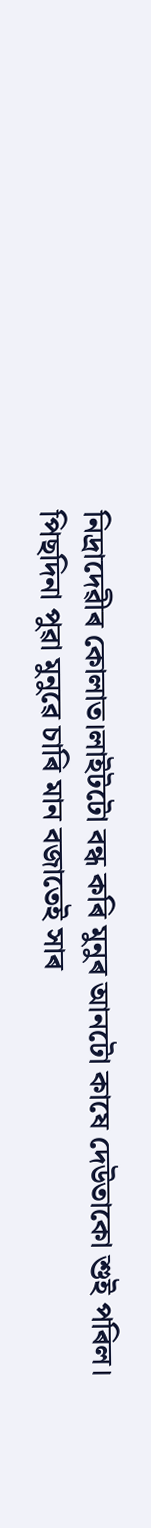নিদ্ৰাদেৱীৰ কোলাত।লাইটটো বন্ধ কৰি মুনুৰ আনটো কাষে দেউতাকো শুই পৰিল।
পিছদিনা পুৱা মুনুৱে চাৰি মান বজাতেই সাৰ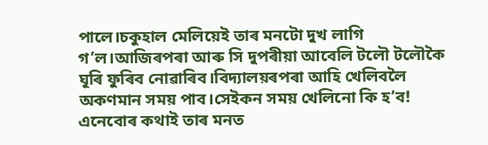পালে।চকুহাল মেলিয়েই তাৰ মনটো দুখ লাগি গ’ল।আজিৰপৰা আৰু সি দুপৰীয়া আবেলি টলৌ টলৌকৈ ঘূৰি ফুৰিব নোৱাৰিব।বিদ্যালয়ৰপৰা আহি খেলিবলৈ অকণমান সময় পাব।সেইকন সময় খেলিনো কি হ’ব!
এনেবোৰ কথাই তাৰ মনত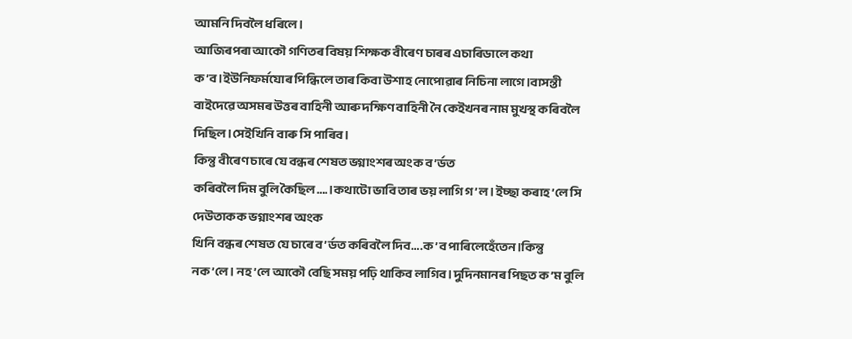আমনি দিবলৈ ধৰিলে।
আজিৰপৰা আকৌ গণিতৰ বিষয় শিক্ষক বীৰেণ চাৰৰ এচাৰিডালে কথা ক’ব।ইউনিফৰ্মযোৰ পিন্ধিলে তাৰ কিবা উশাহ নোপোৱাৰ নিচিনা লাগে।বাসন্তী বাইদেৱে অসমৰ উত্তৰ বাহিনী আৰু দক্ষিণ বাহিনী নৈ কেইখনৰ নাম মুখস্থ কৰিবলৈ দিছিল।সেইখিনি বাৰু সি পাৰিব।
কিন্তু বীৰেণ চাৰে যে বন্ধৰ শেষত ভগ্নাংশৰ অংক ব’ৰ্ডত
কৰিবলৈ দিম বুলি কৈছিল….।কথাটো ভাবি তাৰ ভয় লাগি গ’ল।ইচ্ছা কৰাহ’লে সি দেউতাকক ভগ্নাংশৰ অংক
খিনি বন্ধৰ শেষত যে চাৰে ব’ৰ্ডত কৰিবলৈ দিব….ক’ব পাৰিলেহেঁতেন।কিন্তু নক’লে। নহ’লে আকৌ বেছি সময় পঢ়ি থাকিব লাগিব।দুদিনমানৰ পিছত ক’ম বুলি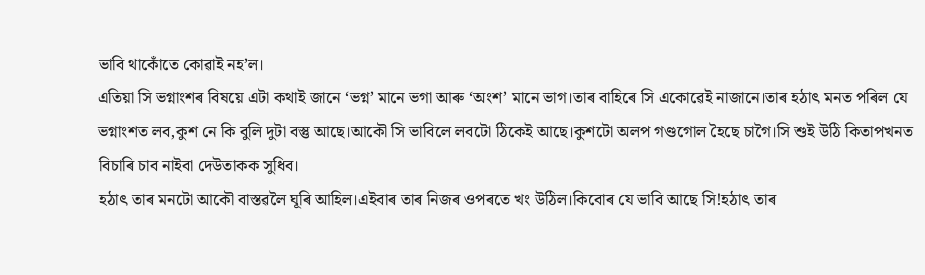ভাবি থাকোঁতে কোৱাই নহ’ল।
এতিয়া সি ভগ্নাংশৰ বিষয়ে এটা কথাই জানে ‘ভগ্ন’ মানে ভগা আৰু ‘অংশ’ মানে ভাগ।তাৰ বাহিৰে সি একোৱেই নাজানে।তাৰ হঠাৎ মনত পৰিল যে ভগ্নাংশত লব,কুশ নে কি বুলি দুটা বস্তু আছে।আকৌ সি ভাবিলে লবটো ঠিকেই আছে।কুশটো অলপ গণ্ডগোল হৈছে চাগৈ।সি শুই উঠি কিতাপখনত বিচাৰি চাব নাইবা দেউতাকক সুধিব।
হঠাৎ তাৰ মনটো আকৌ বাস্তৱলৈ ঘূৰি আহিল।এইবাৰ তাৰ নিজৰ ওপৰতে খং উঠিল।কিবোৰ যে ভাবি আছে সি!হঠাৎ তাৰ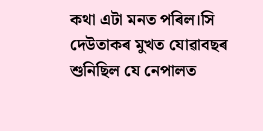কথা এটা মনত পৰিল।সি দেউতাকৰ মুখত যোৱাবছৰ শুনিছিল যে নেপালত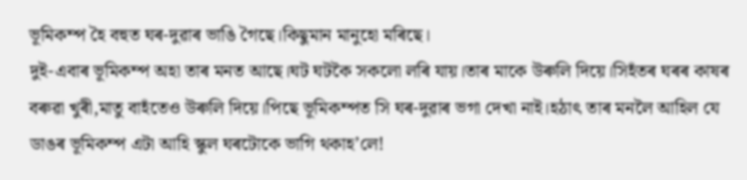ভূমিকম্প হৈ বহুত ঘৰ-দুৱাৰ ভাঙি গৈছে।কিছুমান মানুহো মৰিছে।
দুই-এবাৰ ভূমিকম্প অহা তাৰ মনত আছে।ঘট ঘটকৈ সকলো লৰি যায়।তাৰ মাকে উৰুলি দিয়ে।সিহঁতৰ ঘৰৰ কাষৰ বৰুৱা খুৰী,মাতু বাহঁতেও উৰুলি দিয়ে।পিছে ভূমিকম্পত সি ঘৰ-দুৱাৰ ভগা দেখা নাই।হঠাৎ তাৰ মনলৈ আহিল যে ডাঙৰ ভূমিকম্প এটা আহি স্কুল ঘৰটোকে ভাগি থকাহ’লে!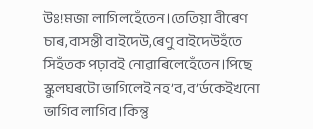উঃ!মজা লাগিলহেঁতেন।তেতিয়া বীৰেণ চাৰ,বাসন্তী বাইদেউ,ৰেণু বাইদেউহঁতে সিহঁতক পঢ়াবই নোৱাৰিলেহেঁতেন।পিছে স্কুলঘৰটো ভাগিলেই নহ’ব,ব’ৰ্ডকেইখনো ভাগিব লাগিব।কিন্তু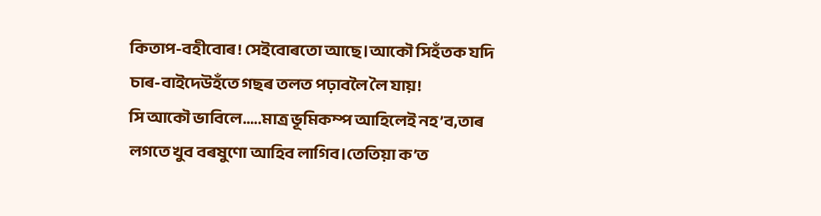কিতাপ-বহীবোৰ! সেইবোৰতো আছে।আকৌ সিহঁতক যদি চাৰ-বাইদেউহঁতে গছৰ তলত পঢ়াবলৈ লৈ যায়!
সি আকৌ ভাবিলে…..মাত্ৰ ভূমিকম্প আহিলেই নহ’ব,তাৰ লগতে খুব বৰষুণো আহিব লাগিব।তেতিয়া ক’ত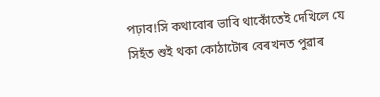পঢ়াব!সি কথাবোৰ ভাবি থাকোঁতেই দেখিলে যে সিহঁত শুই থকা কোঠাটোৰ বেৰখনত পুৱাৰ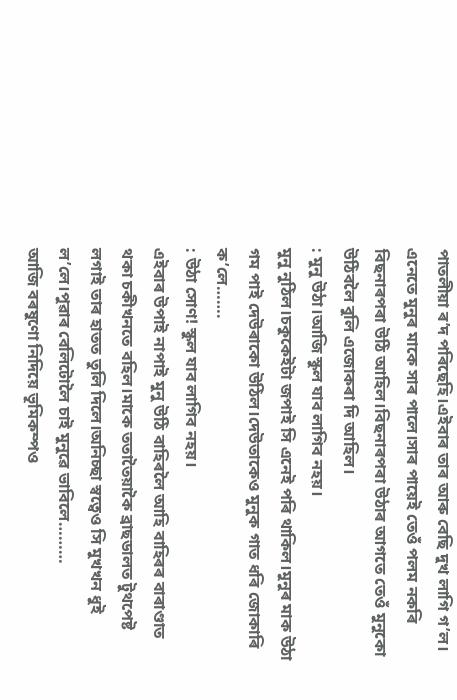পাতলীয়া ৰ’দ পৰিছেহি।এইবাৰ তাৰ আৰু বেছি দুখ লাগি গ’ল।
এনেতে মুনুৰ মাকে সাৰ পালে।সাৰ পায়েই তেওঁ পলম নকৰি বিছনাৰপৰা উঠি আহিল।বিছনাৰপৰা উঠাৰ আগতে তেওঁ মুনুকো উঠিবলৈ বুলি এজোকৰা দি আহিল।
: মুনু উঠা।আজি স্কুল যাব লাগিব নহয়।
মুনু নুঠিল।চকুকেইটা জপাই সি এনেই পৰি থাকিল।মুনুৰ মাক উঠা গম পাই দেউৰাকো উঠিল।দেউতাকেও মুনুক গাত ধৰি জোকাৰি ক’লে…….
: উঠা সোণ! স্কুল যাব লাগিব নহয়।
এইবাৰ উপাই নাপাই মুনু উঠি বাহিৰলৈ আহি বাহিৰৰ বাৰাণ্ডাত থকা চকীখনতে বহিল।মাকে ততাতৈয়াকৈ ব্ৰাছডালত টুথপেষ্ট লগাই তাৰ হাতত তুলি দিলে।অনিচ্ছা স্বত্বেও সি মুখখন ধুই ল’লে।পুৱাৰ বেলিটোলৈ চাই মুনুৱে ভাবিলে………
আজি বৰষুণো নিদিয়ে ভূমিকম্পও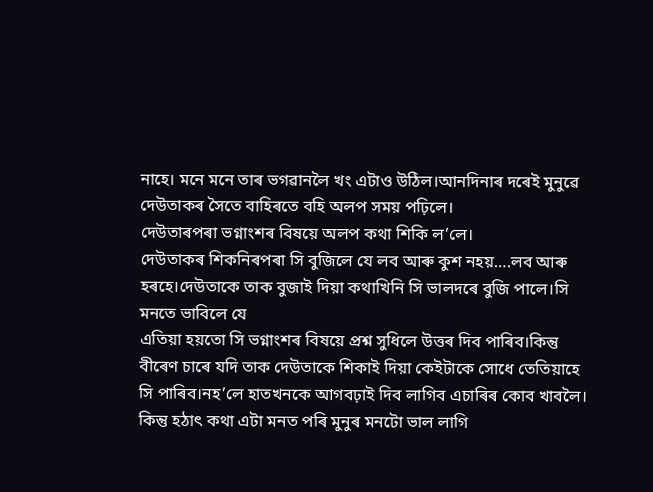নাহে। মনে মনে তাৰ ভগৱানলৈ খং এটাও উঠিল।আনদিনাৰ দৰেই মুনুৱে দেউতাকৰ সৈতে বাহিৰতে বহি অলপ সময় পঢ়িলে।
দেউতাৰপৰা ভগ্নাংশৰ বিষয়ে অলপ কথা শিকি ল’লে।
দেউতাকৰ শিকনিৰপৰা সি বুজিলে যে লব আৰু কুশ নহয়….লব আৰু হৰহে।দেউতাকে তাক বুজাই দিয়া কথাখিনি সি ভালদৰে বুজি পালে।সি মনতে ভাবিলে যে
এতিয়া হয়তো সি ভগ্নাংশৰ বিষয়ে প্ৰশ্ন সুধিলে উত্তৰ দিব পাৰিব।কিন্তু বীৰেণ চাৰে যদি তাক দেউতাকে শিকাই দিয়া কেইটাকে সোধে তেতিয়াহে সি পাৰিব।নহ’লে হাতখনকে আগবঢ়াই দিব লাগিব এচাৰিৰ কোব খাবলৈ।
কিন্তু হঠাৎ কথা এটা মনত পৰি মুনুৰ মনটো ভাল লাগি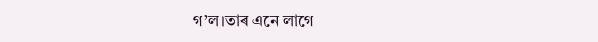গ’ল।তাৰ এনে লাগে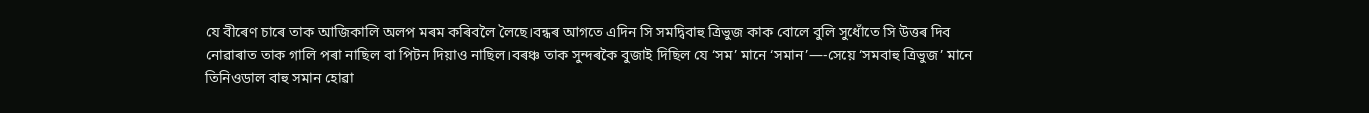যে বীৰেণ চাৰে তাক আজিকালি অলপ মৰম কৰিবলৈ লৈছে।বন্ধৰ আগতে এদিন সি সমদ্বিবাহু ত্ৰিভুজ কাক বোলে বুলি সুধোঁতে সি উত্তৰ দিব নোৱাৰাত তাক গালি পৰা নাছিল বা পিটন দিয়াও নাছিল।বৰঞ্চ তাক সুন্দৰকৈ বুজাই দিছিল যে ‘সম’ মানে ‘সমান’—-সেয়ে ‘সমবাহু ত্ৰিভুজ’ মানে তিনিওডাল বাহু সমান হোৱা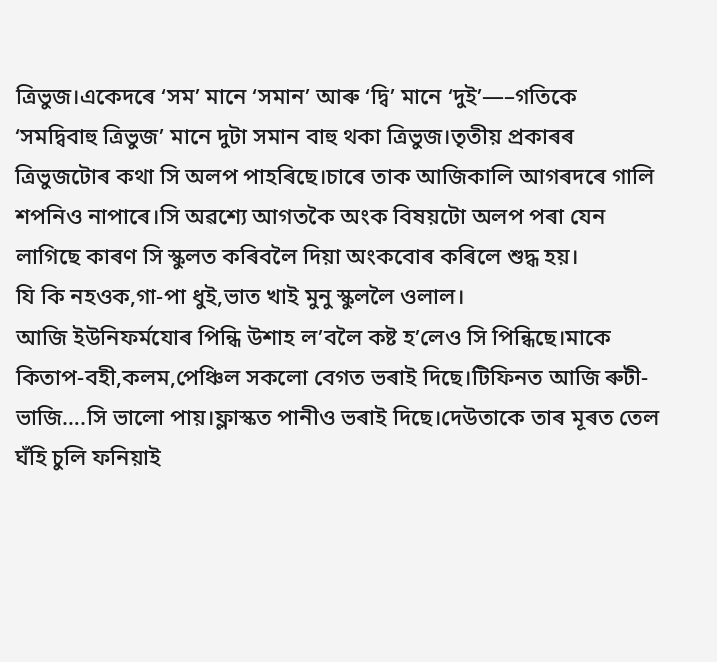ত্ৰিভুজ।একেদৰে ‘সম’ মানে ‘সমান’ আৰু ‘দ্বি’ মানে ‘দুই’—–গতিকে ‘সমদ্বিবাহু ত্ৰিভুজ’ মানে দুটা সমান বাহু থকা ত্ৰিভুজ।তৃতীয় প্ৰকাৰৰ ত্ৰিভুজটোৰ কথা সি অলপ পাহৰিছে।চাৰে তাক আজিকালি আগৰদৰে গালি শপনিও নাপাৰে।সি অৱশ্যে আগতকৈ অংক বিষয়টো অলপ পৰা যেন লাগিছে কাৰণ সি স্কুলত কৰিবলৈ দিয়া অংকবোৰ কৰিলে শুদ্ধ হয়।
যি কি নহওক,গা-পা ধুই,ভাত খাই মুনু স্কুললৈ ওলাল।
আজি ইউনিফৰ্মযোৰ পিন্ধি উশাহ ল’বলৈ কষ্ট হ’লেও সি পিন্ধিছে।মাকে কিতাপ-বহী,কলম,পেঞ্চিল সকলো বেগত ভৰাই দিছে।টিফিনত আজি ৰুটী-ভাজি….সি ভালো পায়।ফ্লাস্কত পানীও ভৰাই দিছে।দেউতাকে তাৰ মূৰত তেল ঘঁহি চুলি ফনিয়াই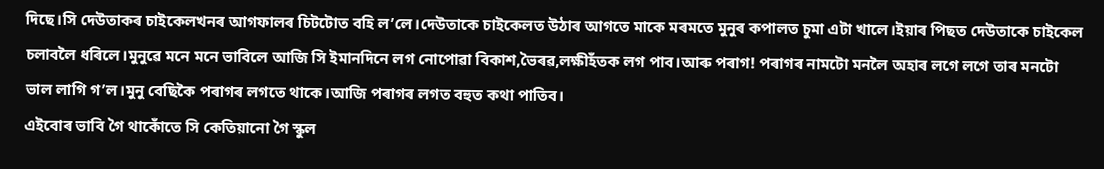দিছে।সি দেউতাকৰ চাইকেলখনৰ আগফালৰ চিটটোত বহি ল’লে।দেউতাকে চাইকেলত উঠাৰ আগতে মাকে মৰমতে মুনুৰ কপালত চুমা এটা খালে।ইয়াৰ পিছত দেউতাকে চাইকেল চলাবলৈ ধৰিলে।মুনুৱে মনে মনে ভাবিলে আজি সি ইমানদিনে লগ নোপোৱা বিকাশ,ভৈৰৱ,লক্ষীহঁতক লগ পাব।আৰু পৰাগ! পৰাগৰ নামটো মনলৈ অহাৰ লগে লগে তাৰ মনটো ভাল লাগি গ’ল।মুনু বেছিকৈ পৰাগৰ লগতে থাকে।আজি পৰাগৰ লগত বহুত কথা পাতিব।
এইবোৰ ভাবি গৈ থাকোঁতে সি কেতিয়ানো গৈ স্কুল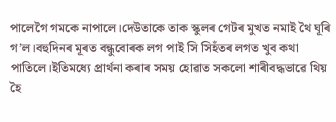পালেগৈ গমকে নাপালে।দেউতাকে তাক স্কুলৰ গেটৰ মুখত নমাই থৈ ঘূৰি গ’ল।বহুদিনৰ মূৰত বন্ধুবোৰক লগ পাই সি সিহঁতৰ লগত খুব কথা পাতিলে।ইতিমধ্যে প্ৰাৰ্থনা কৰাৰ সময় হোৱাত সকলো শাৰীবদ্ধভাৱে থিয় হৈ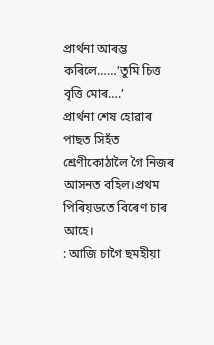প্ৰাৰ্থনা আৰম্ভ কৰিলে……’তুমি চিত্ত বৃত্তি মোৰ….’
প্ৰাৰ্থনা শেষ হোৱাৰ পাছত সিহঁত শ্ৰেণীকোঠালৈ গৈ নিজৰ আসনত বহিল।প্ৰথম পিৰিয়ডতে বিৰেণ চাৰ আহে।
: আজি চাগৈ ছমহীয়া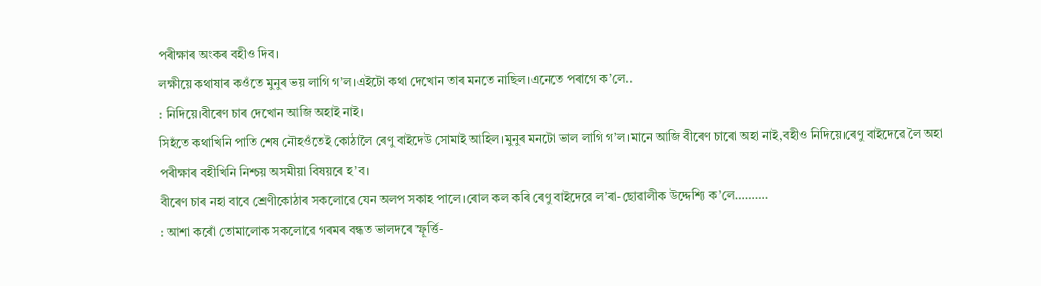পৰীক্ষাৰ অংকৰ বহীও দিব।
লক্ষীয়ে কথাষাৰ কওঁতে মুনুৰ ভয় লাগি গ’ল।এইটো কথা দেখোন তাৰ মনতে নাছিল।এনেতে পৰাগে ক’লে..
: নিদিয়ে।বীৰেণ চাৰ দেখোন আজি অহাই নাই।
সিহঁতে কথাখিনি পাতি শেষ নৌহওঁতেই কোঠালৈ ৰেণু বাইদেউ সোমাই আহিল।মুনুৰ মনটো ভাল লাগি গ’ল।মানে আজি বীৰেণ চাৰো অহা নাই,বহীও নিদিয়ে।ৰেণু বাইদেৱে লৈ অহা পৰীক্ষাৰ বহীখিনি নিশ্চয় অসমীয়া বিষয়ৰে হ’ব।
বীৰেণ চাৰ নহা বাবে শ্ৰেণীকোঠাৰ সকলোৱে যেন অলপ সকাহ পালে।ৰোল কল কৰি ৰেণু বাইদেৱে ল’ৰা-ছোৱালীক উদ্দেশ্যি ক’লে……….
: আশা কৰোঁ তোমালোক সকলোৱে গৰমৰ বন্ধত ভালদৰে স্ফূৰ্ত্তি-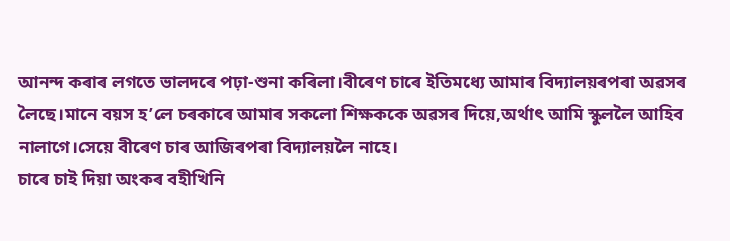আনন্দ কৰাৰ লগতে ভালদৰে পঢ়া-শুনা কৰিলা।বীৰেণ চাৰে ইতিমধ্যে আমাৰ বিদ্যালয়ৰপৰা অৱসৰ লৈছে।মানে বয়স হ’লে চৰকাৰে আমাৰ সকলো শিক্ষককে অৱসৰ দিয়ে,অৰ্থাৎ আমি স্কুললৈ আহিব নালাগে।সেয়ে বীৰেণ চাৰ আজিৰপৰা বিদ্যালয়লৈ নাহে।
চাৰে চাই দিয়া অংকৰ বহীখিনি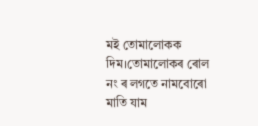মই তোমালোকক দিম।তোমালোকৰ ৰোল নং ৰ লগতে নামবোৰো মাতি যাম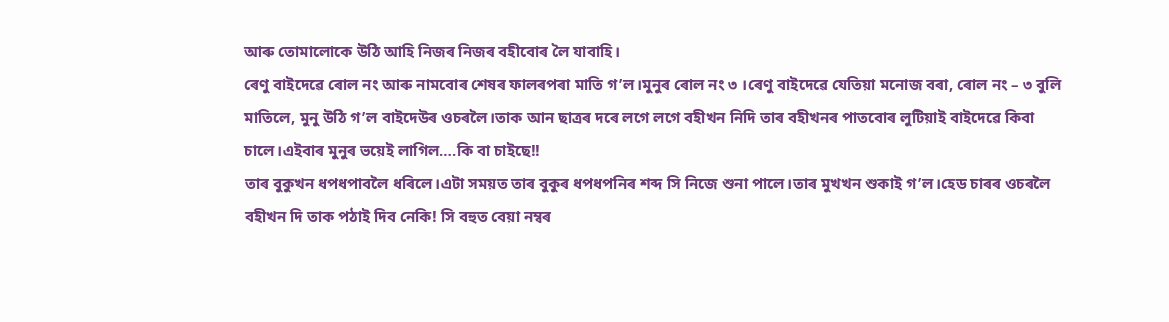আৰু তোমালোকে উঠি আহি নিজৰ নিজৰ বহীবোৰ লৈ যাবাহি।
ৰেণু বাইদেৱে ৰোল নং আৰু নামবোৰ শেষৰ ফালৰপৰা মাতি গ’ল।মুনুৰ ৰোল নং ৩ ।ৰেণু বাইদেৱে যেতিয়া মনোজ বৰা, ৰোল নং – ৩ বুলি মাতিলে, মুনু উঠি গ’ল বাইদেউৰ ওচৰলৈ।তাক আন ছাত্ৰৰ দৰে লগে লগে বহীখন নিদি তাৰ বহীখনৰ পাতবোৰ লুটিয়াই বাইদেৱে কিবা চালে।এইবাৰ মুনুৰ ভয়েই লাগিল….কি বা চাইছে!!
তাৰ বুকুখন ধপধপাবলৈ ধৰিলে।এটা সময়ত তাৰ বুকুৰ ধপধপনিৰ শব্দ সি নিজে শুনা পালে।তাৰ মুখখন শুকাই গ’ল।হেড চাৰৰ ওচৰলৈ বহীখন দি তাক পঠাই দিব নেকি! সি বহুত বেয়া নম্বৰ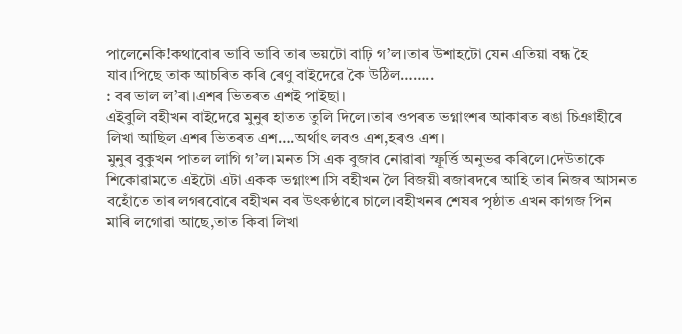পালেনেকি!কথাবোৰ ভাবি ভাবি তাৰ ভয়টো বাঢ়ি গ’ল।তাৰ উশাহটো যেন এতিয়া বন্ধ হৈ যাব।পিছে তাক আচৰিত কৰি ৰেণু বাইদেৱে কৈ উঠিল……..
: বৰ ভাল ল’ৰা।এশৰ ভিতৰত এশই পাইছা।
এইবুলি বহীখন বাইদেৱে মুনুৰ হাতত তুলি দিলে।তাৰ ওপৰত ভগ্নাংশৰ আকাৰত ৰঙা চিঞাহীৰে লিখা আছিল এশৰ ভিতৰত এশ….অৰ্থাৎ লবও এশ,হৰও এশ।
মুনুৰ বুকুখন পাতল লাগি গ’ল।মনত সি এক বুজাব নোৱাৰা স্ফূৰ্ত্তি অনুভৱ কৰিলে।দেউতাকে শিকোৱামতে এইটো এটা একক ভগ্নাংশ।সি বহীখন লৈ বিজয়ী ৰজাৰদৰে আহি তাৰ নিজৰ আসনত বহোঁতে তাৰ লগৰবোৰে বহীখন বৰ উৎকণ্ঠাৰে চালে।বহীখনৰ শেষৰ পৃষ্ঠাত এখন কাগজ পিন মাৰি লগোৱা আছে,তাত কিবা লিখা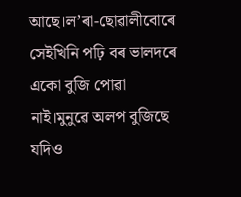আছে।ল’ৰা-ছোৱালীবোৰে সেইখিনি পঢ়ি বৰ ভালদৰে একো বুজি পোৱা নাই।মুনুৱে অলপ বুজিছে যদিও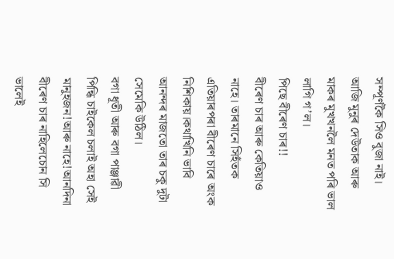সম্পূৰ্ণকৈ সিও বুজা নাই।
আজি মুনুৰ দেউতাক আৰু মাকৰ মুখখনলৈ মনত পৰি ভাল লাগি গ’ল।
পিছে বীৰেণ চাৰ!!
বীৰেণ চাৰ আৰু কেতিয়াও নাহে। তাৰমানে সিহঁতক এতিয়াৰপৰা বীৰেণ চাৰে অংক নিশিকায়।কথাখিনি ভাবি আনন্দৰ মাজতো তাৰ চকু দুটা সেমেকি উঠিল।
বগা ধূতী আৰু বগা পাঞ্জাৱী পিন্ধি চাইকেল চলাই অহা সেই মানুহজন!আৰু নাহে!আনদিনা বীৰেণ চাৰ নাহিলেচোন সি ভালেই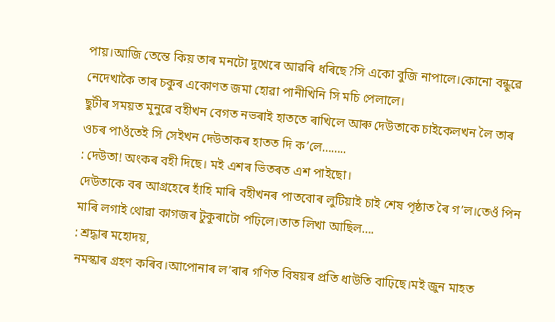পায়।আজি তেন্তে কিয় তাৰ মনটো দুখেৰে আৱৰি ধৰিছে?সি একো বুজি নাপালে।কোনো বন্ধুৱে নেদেখাকৈ তাৰ চকুৰ একোণত জমা হোৱা পানীখিনি সি মচি পেলালে।
ছুটীৰ সময়ত মুনুৱে বহীখন বেগত নভৰাই হাততে ৰাখিলে আৰু দেউতাকে চাইকেলখন লৈ তাৰ ওচৰ পাওঁতেই সি সেইখন দেউতাকৰ হাতত দি ক’লে……..
: দেউতা! অংকৰ বহী দিছে। মই এশৰ ভিতৰত এশ পাইছো।
দেউতাকে বৰ আগ্ৰহেৰে হাঁহি মাৰি বহীখনৰ পাতবোৰ লুটিয়াই চাই শেষ পৃষ্ঠাত ৰৈ গ’ল।তেওঁ পিন মাৰি লগাই থোৱা কাগজৰ টুকুৰাটো পঢ়িলে।তাত লিখা আছিল….
: শ্ৰদ্ধাৰ মহোদয়,
নমস্কাৰ গ্ৰহণ কৰিব।আপোনাৰ ল’ৰাৰ গণিত বিষয়ৰ প্ৰতি ধাউতি বাঢ়িছে।মই জুন মাহত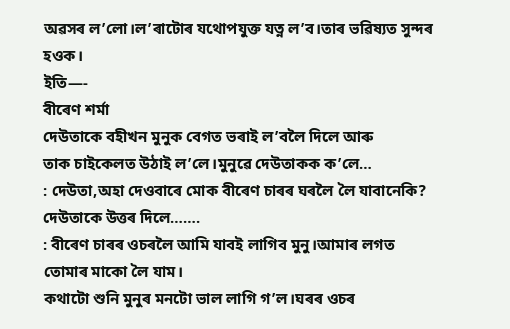অৱসৰ ল’লো।ল’ৰাটোৰ যথোপযুক্ত যত্ন ল’ব।তাৰ ভৱিষ্যত সুন্দৰ হওক।
ইতি—-
বীৰেণ শৰ্মা
দেউতাকে বহীখন মুনুক বেগত ভৰাই ল’বলৈ দিলে আৰু
তাক চাইকেলত উঠাই ল’লে।মুনুৱে দেউতাকক ক’লে…
: দেউতা,অহা দেওবাৰে মোক বীৰেণ চাৰৰ ঘৰলৈ লৈ যাবানেকি?
দেউতাকে উত্তৰ দিলে…….
: বীৰেণ চাৰৰ ওচৰলৈ আমি যাবই লাগিব মুনু।আমাৰ লগত তোমাৰ মাকো লৈ যাম।
কথাটো শুনি মুনুৰ মনটো ভাল লাগি গ’ল।ঘৰৰ ওচৰ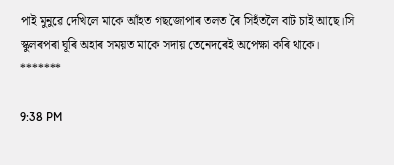পাই মুনুৱে দেখিলে মাকে আঁহত গছজোপাৰ তলত ৰৈ সিহঁতলৈ বাট চাই আছে।সি স্কুলৰপৰা ঘূৰি অহাৰ সময়ত মাকে সদায় তেনেদৰেই অপেক্ষা কৰি থাকে।
*******

9:38 PM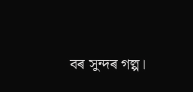বৰ সুন্দৰ গল্প।